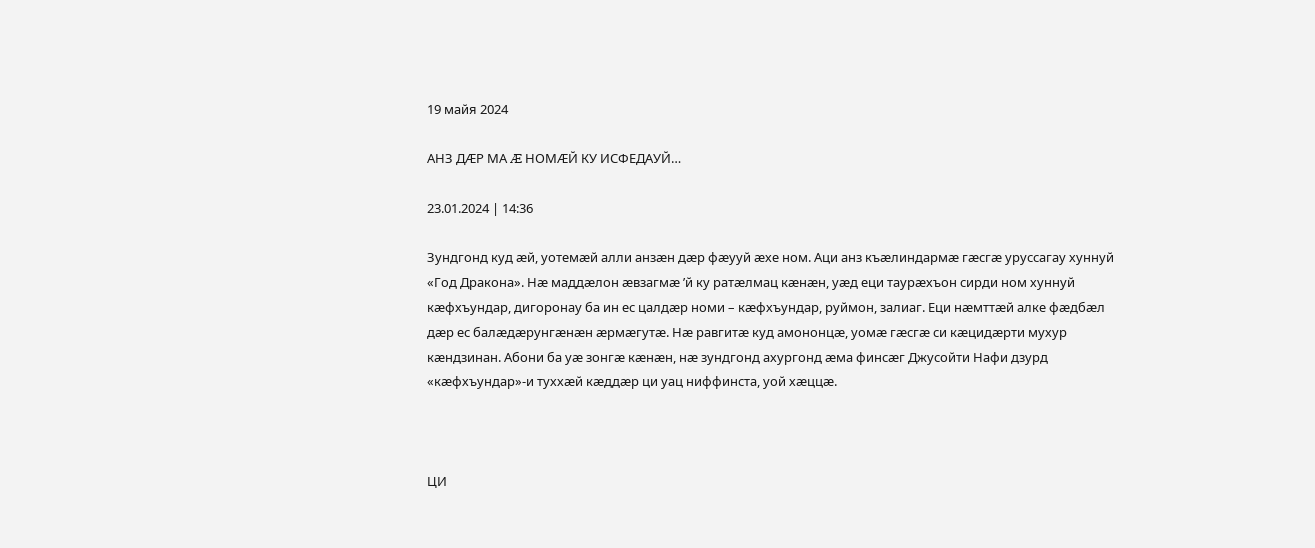19 майя 2024

АНЗ ДÆР МА Æ НОМÆЙ КУ ИСФЕДАУЙ…

23.01.2024 | 14:36

Зундгонд куд æй, уотемæй алли анзæн дæр фæууй æхе ном. Аци анз къæлиндармæ гæсгæ уруссагау хуннуй «Год Дракона». Нæ маддæлон æвзагмæ ’й ку ратæлмац кæнæн, уæд еци таурæхъон сирди ном хуннуй кæфхъундар, дигоронау ба ин ес цалдæр номи – кæфхъундар, руймон, залиаг. Еци нæмттæй алке фæдбæл дæр ес балæдæрунгæнæн æрмæгутæ. Нæ равгитæ куд амононцæ, уомæ гæсгæ си кæцидæрти мухур кæндзинан. Абони ба уæ зонгæ кæнæн, нæ зундгонд ахургонд æма финсæг Джусойти Нафи дзурд «кæфхъундар»-и туххæй кæддæр ци уац ниффинста, уой хæццæ.



ЦИ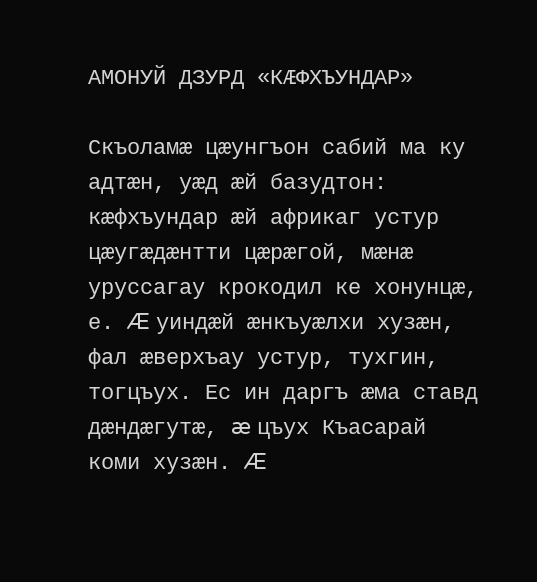АМОНУЙ ДЗУРД «КÆФХЪУНДАР»

Скъоламæ цæунгъон сабий ма ку адтæн, уæд æй базудтон: кæфхъундар æй африкаг устур цæугæдæнтти цæрæгой, мæнæ уруссагау крокодил ке хонунцæ, е. Æ уиндæй æнкъуæлхи хузæн, фал æверхъау устур, тухгин, тогцъух. Ес ин даргъ æма ставд дæндæгутæ, æ цъух Къасарай коми хузæн. Æ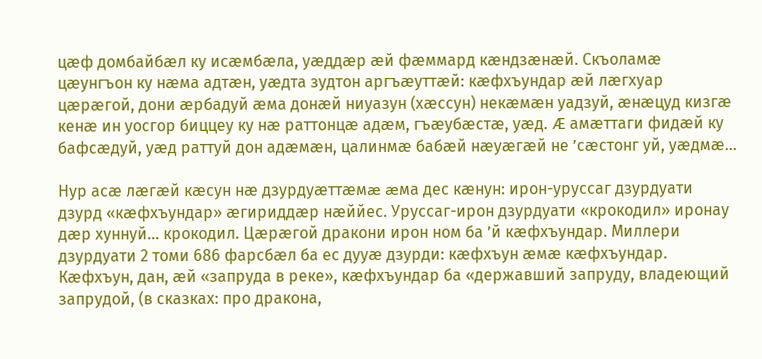цæф домбайбæл ку исæмбæла, уæддæр æй фæммард кæндзæнæй. Скъоламæ цæунгъон ку нæма адтæн, уæдта зудтон аргъæуттæй: кæфхъундар æй лæгхуар цæрæгой, дони æрбадуй æма донæй ниуазун (хæссун) некæмæн уадзуй, æнæцуд кизгæ кенæ ин уосгор биццеу ку нæ раттонцæ адæм, гъæубæстæ, уæд. Æ амæттаги фидæй ку бафсæдуй, уæд раттуй дон адæмæн, цалинмæ бабæй нæуæгæй не ’сæстонг уй, уæдмæ…

Нур асæ лæгæй кæсун нæ дзурдуæттæмæ æма дес кæнун: ирон-уруссаг дзурдуати дзурд «кæфхъундар» æгириддæр нæййес. Уруссаг-ирон дзурдуати «крокодил» иронау дæр хуннуй… крокодил. Цæрæгой дракони ирон ном ба ’й кæфхъундар. Миллери дзурдуати 2 томи 686 фарсбæл ба ес дууæ дзурди: кæфхъун æмæ кæфхъундар. Кæфхъун, дан, æй «запруда в реке», кæфхъундар ба «державший запруду, владеющий запрудой, (в сказках: про дракона,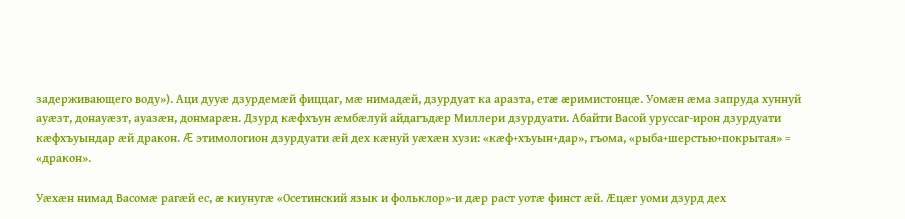задерживающего воду»). Аци дууæ дзурдемæй фиццаг, мæ нимадæй, дзурдуат ка аразта, етæ æримистонцæ. Уомæн æма запруда хуннуй ауæзт, донауæзт, ауазæн, донмарæн. Дзурд кæфхъун æмбæлуй айдагъдæр Миллери дзурдуати. Абайти Васой уруссаг-ирон дзурдуати кæфхъуындар æй дракон. Æ этимологион дзурдуати æй дех кæнуй уæхæн хузи: «кæф+хъуын+дар», гъома, «рыба+шерстью+покрытая» = «дракон».

Уæхæн нимад Васомæ рагæй ес, æ киунугæ «Осетинский язык и фольклор»-и дæр раст уотæ финст æй. Æцæг уоми дзурд дех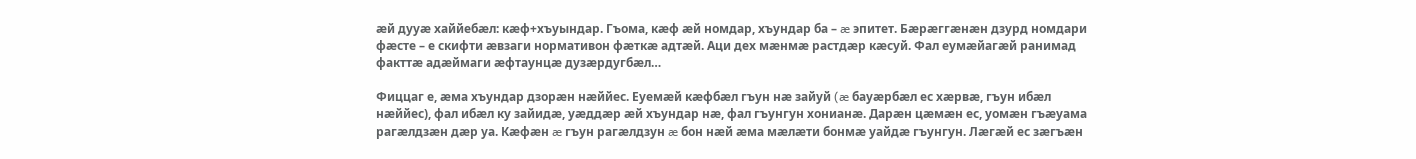æй дууæ хаййебæл: кæф+хъуындар. Гъома, кæф æй номдар, хъундар ба – æ эпитет. Бæрæггæнæн дзурд номдари фæсте – е скифти æвзаги нормативон фæткæ адтæй. Аци дех мæнмæ растдæр кæсуй. Фал еумæйагæй ранимад факттæ адæймаги æфтаунцæ дузæрдугбæл…

Фиццаг е, æма хъундар дзорæн нæййес. Еуемæй кæфбæл гъун нæ зайуй (æ бауæрбæл ес хæрвæ, гъун ибæл нæййес), фал ибæл ку зайидæ, уæддæр æй хъундар нæ, фал гъунгун хонианæ. Дарæн цæмæн ес, уомæн гъæуама рагæлдзæн дæр уа. Кæфæн æ гъун рагæлдзун æ бон нæй æма мæлæти бонмæ уайдæ гъунгун. Лæгæй ес зæгъæн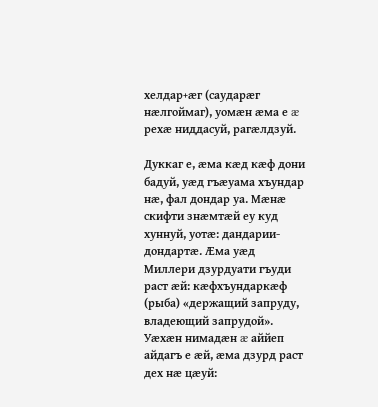хелдар+æг (саударæг нæлгоймаг), уомæн æма е æ рехæ ниддасуй, рагæлдзуй.

Дуккаг е, æма кæд кæф дони бадуй, уæд гъæуама хъундар нæ, фал дондар уа. Мæнæ скифти знæмтæй еу куд хуннуй, уотæ: дандарии-дондартæ. Æма уæд Миллери дзурдуати гъуди раст æй: кæфхъундаркæф (рыба) «держащий запруду, владеющий запрудой». Уæхæн нимадæн æ аййеп айдагъ е æй, æма дзурд раст дех нæ цæуй: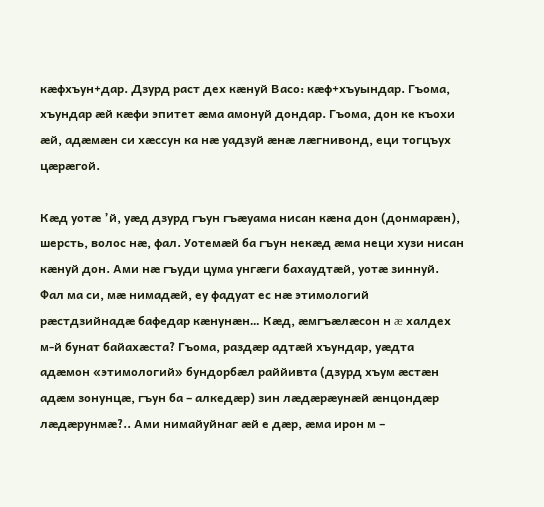кæфхъун+дар. Дзурд раст дех кæнуй Васо: кæф+хъуындар. Гъома, хъундар æй кæфи эпитет æма амонуй дондар. Гъома, дон ке къохи æй, адæмæн си хæссун ка нæ уадзуй æнæ лæгнивонд, еци тогцъух цæрæгой.

Кæд уотæ ’й, уæд дзурд гъун гъæуама нисан кæна дон (донмарæн), шерсть, волос нæ, фал. Уотемæй ба гъун некæд æма неци хузи нисан кæнуй дон. Ами нæ гъуди цума унгæги бахаудтæй, уотæ зиннуй. Фал ма си, мæ нимадæй, еу фадуат ес нæ этимологий рæстдзийнадæ бафедар кæнунæн… Кæд, æмгъæлæсон н æ халдех м-й бунат байахæста? Гъома, раздæр адтæй хъундар, уæдта адæмон «этимологий» бундорбæл раййивта (дзурд хъум æстæн адæм зонунцæ, гъун ба – алкедæр) зин лæдæрæунæй æнцондæр лæдæрунмæ?.. Ами нимайуйнаг æй е дæр, æма ирон м –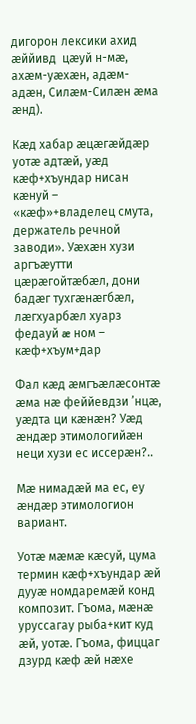дигорон лексики ахид æййивд  цæуй н-мæ, ахæм-уæхæн, адæм-адæн, Силæм-Силæн æма æнд).

Кæд хабар æцæгæйдæр уотæ адтæй, уæд кæф+хъундар нисан кæнуй – «кæф»+владелец смута, держатель речной заводи». Уæхæн хузи аргъæутти цæрæгойтæбæл, дони бадæг тухгæнæгбæл, лæгхуарбæл хуарз федауй æ ном – кæф+хъум+дар

Фал кæд æмгъæлæсонтæ æма нæ феййевдзи ’нцæ, уæдта ци кæнæн? Уæд æндæр этимологийæн неци хузи ес иссерæн?..

Мæ нимадæй ма ес, еу æндæр этимологион вариант.

Уотæ мæмæ кæсуй, цума термин кæф+хъундар æй дууæ номдаремæй конд композит. Гъома, мæнæ уруссагау рыба+кит куд æй, уотæ. Гъома, фиццаг дзурд кæф æй нæхе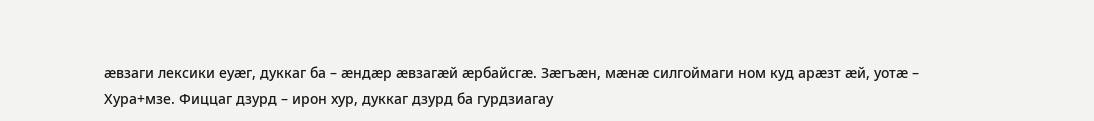æвзаги лексики еуæг, дуккаг ба – æндæр æвзагæй æрбайсгæ. Зæгъæн, мæнæ силгоймаги ном куд арæзт æй, уотæ – Хура+мзе. Фиццаг дзурд – ирон хур, дуккаг дзурд ба гурдзиагау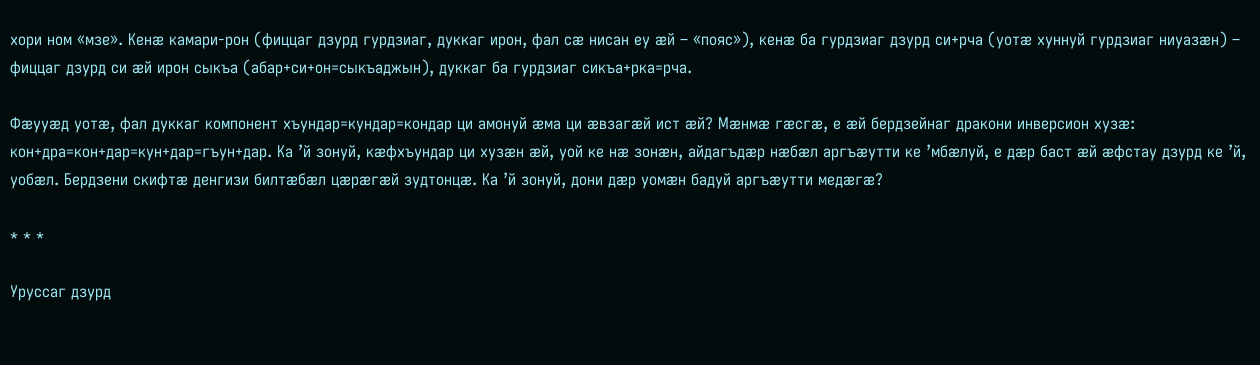хори ном «мзе». Кенæ камари-рон (фиццаг дзурд гурдзиаг, дуккаг ирон, фал сæ нисан еу æй – «пояс»), кенæ ба гурдзиаг дзурд си+рча (уотæ хуннуй гурдзиаг ниуазæн) – фиццаг дзурд си æй ирон сыкъа (абар+си+он=сыкъаджын), дуккаг ба гурдзиаг сикъа+рка=рча.

Фæууæд уотæ, фал дуккаг компонент хъундар=кундар=кондар ци амонуй æма ци æвзагæй ист æй? Мæнмæ гæсгæ, е æй бердзейнаг дракони инверсион хузæ: кон+дра=кон+дар=кун+дар=гъун+дар. Ка ’й зонуй, кæфхъундар ци хузæн æй, уой ке нæ зонæн, айдагъдæр нæбæл аргъæутти ке ’мбæлуй, е дæр баст æй æфстау дзурд ке ’й, уобæл. Бердзени скифтæ денгизи билтæбæл цæрæгæй зудтонцæ. Ка ’й зонуй, дони дæр уомæн бадуй аргъæутти медæгæ?

* * *

Уруссаг дзурд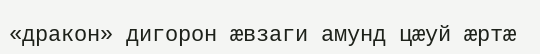«дракон» дигорон æвзаги амунд цæуй æртæ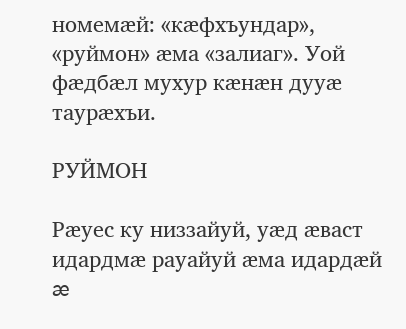номемæй: «кæфхъундар», «руймон» æма «залиаг». Уой фæдбæл мухур кæнæн дууæ таурæхъи.

РУЙМОН

Рæуес ку низзайуй, уæд æваст идардмæ рауайуй æма идардæй æ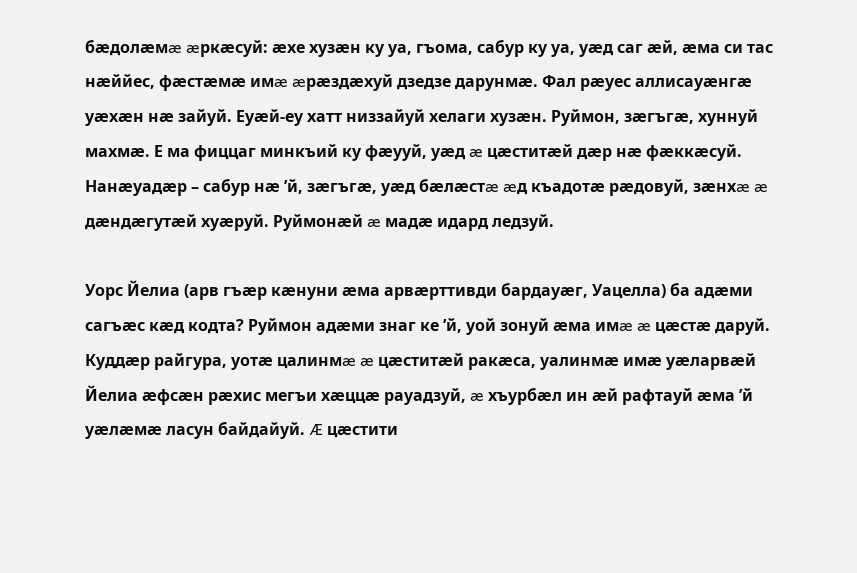бæдолæмæ æркæсуй: æхе хузæн ку уа, гъома, сабур ку уа, уæд саг æй, æма си тас нæййес, фæстæмæ имæ æрæздæхуй дзедзе дарунмæ. Фал рæуес аллисауæнгæ уæхæн нæ зайуй. Еуæй-еу хатт низзайуй хелаги хузæн. Руймон, зæгъгæ, хуннуй махмæ. Е ма фиццаг минкъий ку фæууй, уæд æ цæститæй дæр нæ фæккæсуй. Нанæуадæр – сабур нæ ’й, зæгъгæ, уæд бæлæстæ æд къадотæ рæдовуй, зæнхæ æ дæндæгутæй хуæруй. Руймонæй æ мадæ идард ледзуй.

Уорс Йелиа (арв гъæр кæнуни æма арвæрттивди бардауæг, Уацелла) ба адæми сагъæс кæд кодта? Руймон адæми знаг ке ’й, уой зонуй æма имæ æ цæстæ даруй. Куддæр райгура, уотæ цалинмæ æ цæститæй ракæса, уалинмæ имæ уæларвæй Йелиа æфсæн рæхис мегъи хæццæ рауадзуй, æ хъурбæл ин æй рафтауй æма ’й уæлæмæ ласун байдайуй. Æ цæстити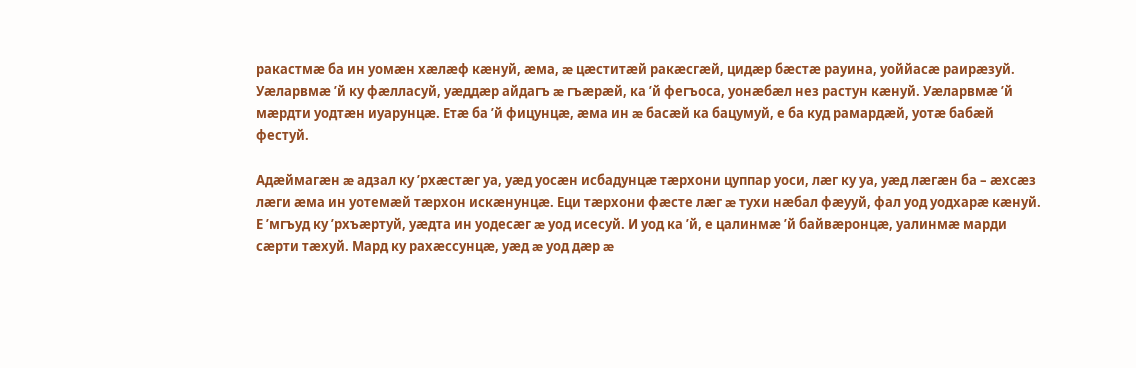ракастмæ ба ин уомæн хæлæф кæнуй, æма, æ цæститæй ракæсгæй, цидæр бæстæ рауина, уоййасæ раирæзуй. Уæларвмæ ’й ку фæлласуй, уæддæр айдагъ æ гъæрæй, ка ’й фегъоса, уонæбæл нез растун кæнуй. Уæларвмæ ’й мæрдти уодтæн иуарунцæ. Етæ ба ’й фицунцæ, æма ин æ басæй ка бацумуй, е ба куд рамардæй, уотæ бабæй фестуй.

Адæймагæн æ адзал ку ’рхæстæг уа, уæд уосæн исбадунцæ тæрхони цуппар уоси, лæг ку уа, уæд лæгæн ба – æхсæз лæги æма ин уотемæй тæрхон искæнунцæ. Еци тæрхони фæсте лæг æ тухи нæбал фæууй, фал уод уодхарæ кæнуй. Е ’мгъуд ку ’рхъæртуй, уæдта ин уодесæг æ уод исесуй. И уод ка ’й, е цалинмæ ’й байвæронцæ, уалинмæ марди сæрти тæхуй. Мард ку рахæссунцæ, уæд æ уод дæр æ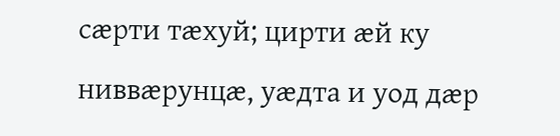сæрти тæхуй; цирти æй ку ниввæрунцæ, уæдта и уод дæр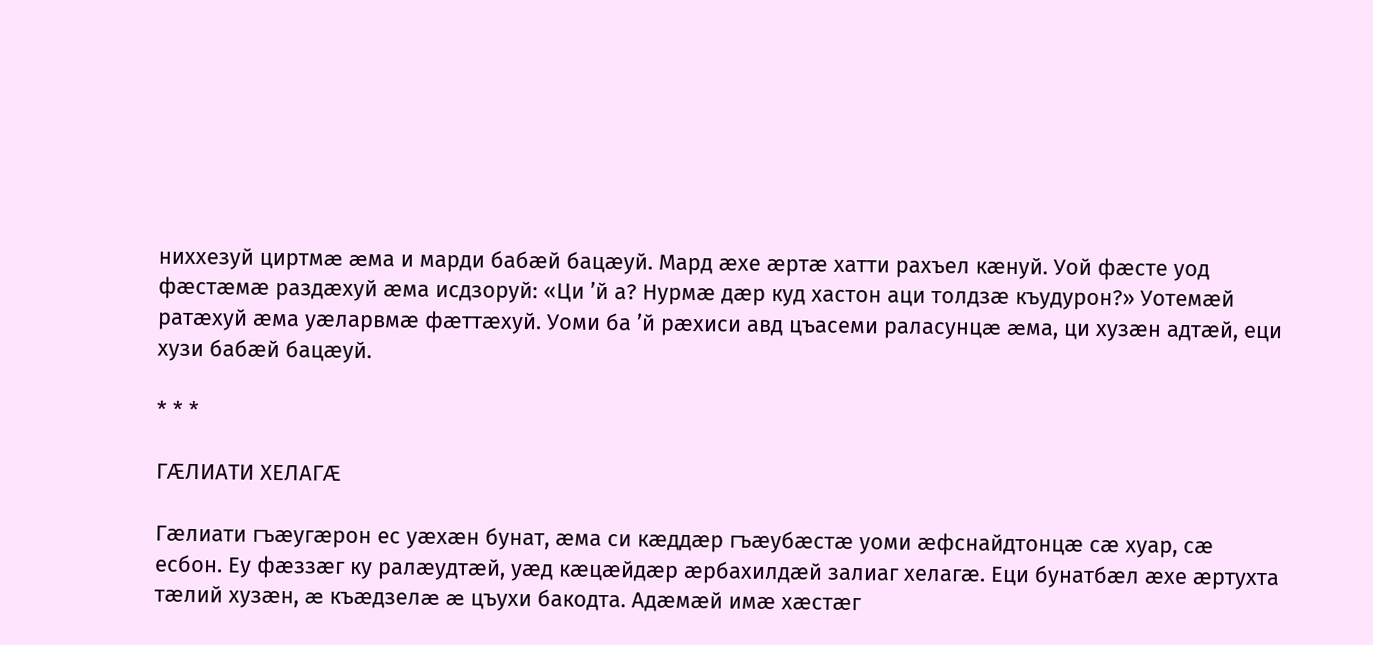ниххезуй циртмæ æма и марди бабæй бацæуй. Мард æхе æртæ хатти рахъел кæнуй. Уой фæсте уод фæстæмæ раздæхуй æма исдзоруй: «Ци ’й а? Нурмæ дæр куд хастон аци толдзæ къудурон?» Уотемæй ратæхуй æма уæларвмæ фæттæхуй. Уоми ба ’й рæхиси авд цъасеми раласунцæ æма, ци хузæн адтæй, еци хузи бабæй бацæуй.

* * *

ГÆЛИАТИ ХЕЛАГÆ

Гæлиати гъæугæрон ес уæхæн бунат, æма си кæддæр гъæубæстæ уоми æфснайдтонцæ сæ хуар, сæ есбон. Еу фæззæг ку ралæудтæй, уæд кæцæйдæр æрбахилдæй залиаг хелагæ. Еци бунатбæл æхе æртухта тæлий хузæн, æ къæдзелæ æ цъухи бакодта. Адæмæй имæ хæстæг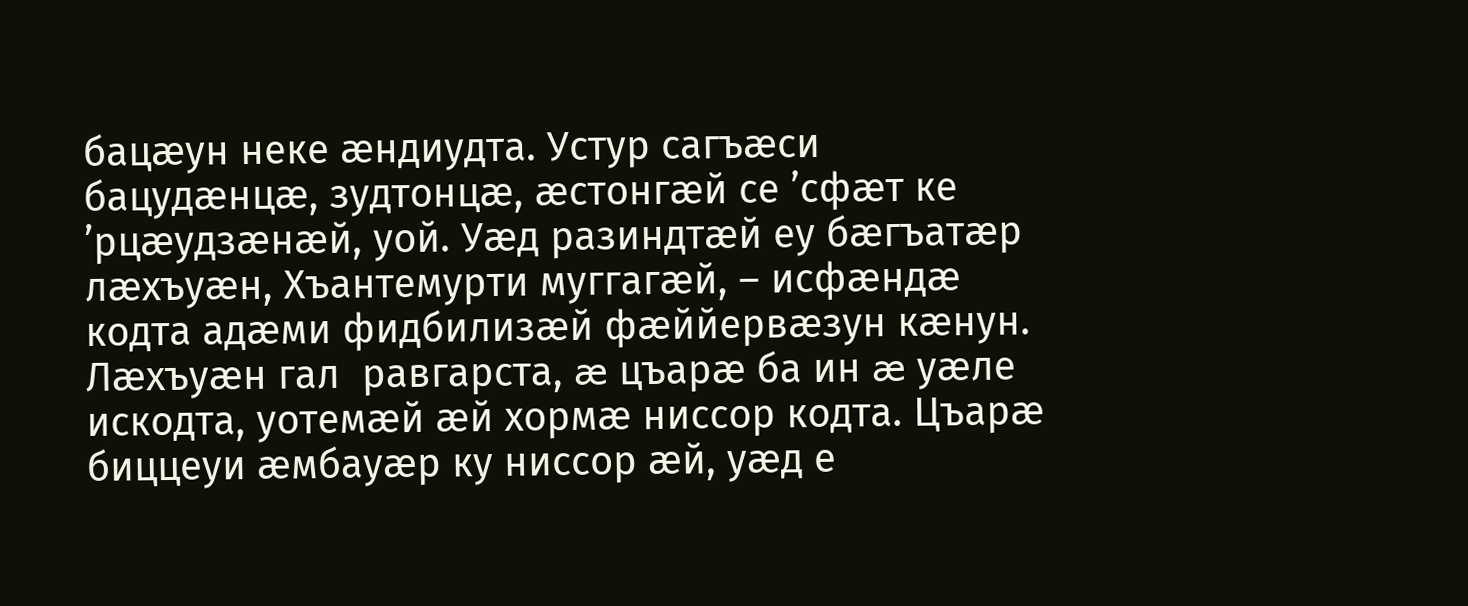бацæун неке æндиудта. Устур сагъæси бацудæнцæ, зудтонцæ, æстонгæй се ’сфæт ке ’рцæудзæнæй, уой. Уæд разиндтæй еу бæгъатæр лæхъуæн, Хъантемурти муггагæй, – исфæндæ кодта адæми фидбилизæй фæййервæзун кæнун. Лæхъуæн гал  равгарста, æ цъарæ ба ин æ уæле искодта, уотемæй æй хормæ ниссор кодта. Цъарæ биццеуи æмбауæр ку ниссор æй, уæд е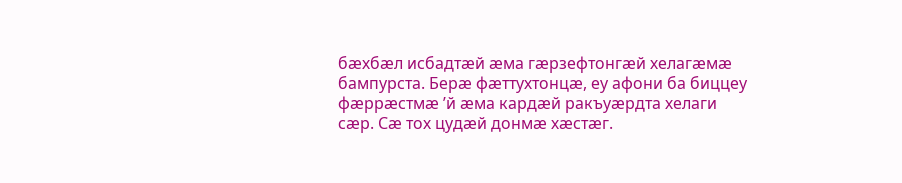бæхбæл исбадтæй æма гæрзефтонгæй хелагæмæ бампурста. Берæ фæттухтонцæ, еу афони ба биццеу  фæррæстмæ ’й æма кардæй ракъуæрдта хелаги сæр. Сæ тох цудæй донмæ хæстæг.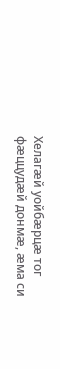Хелагæй уойбæрцæ тог фæццудæй донмæ, æма си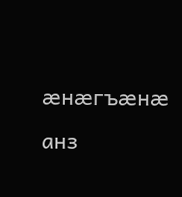æнæгъæнæ анз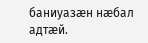баниуазæн нæбал адтæй.